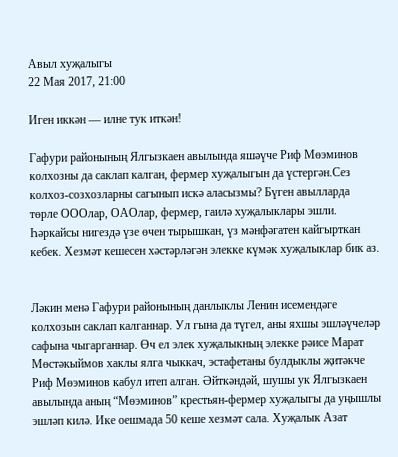Авыл хуҗалыгы
22 Мая 2017, 21:00

Иген иккән — илне тук иткән!

Гафури районының Ялгызкаен авылында яшәүче Риф Мөэминов колхозны да саклап калган, фермер хуҗалыгын да үстергән.Сез колхоз-созхозларны сагынып искә аласызмы? Бүген авылларда төрле ОООлар, ОАОлар, фермер, гаилә хуҗалыклары эшли. Һәркайсы нигездә үзе өчен тырышкан, үз мәнфәгатен кайгырткан кебек. Хезмәт кешесен хәстәрләгән элекке күмәк хуҗалыклар бик аз.


Ләкин менә Гафури районының данлыклы Ленин исемендәге колхозын саклап калганнар. Ул гына да түгел, аны яхшы эшләүчеләр сафына чыгарганнар. Өч ел элек хуҗалыкның элекке рәисе Марат Мөстәкыймов хаклы ялга чыккач, эстафетаны булдыклы җитәкче Риф Мөэминов кабул итеп алган. Әйткәндәй, шушы ук Ялгызкаен авылында аның “Мөэминов” крестьян-фермер хуҗалыгы да уңышлы эшләп килә. Ике оешмада 50 кеше хезмәт сала. Хуҗалык Азат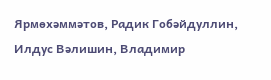Ярмөхәммәтов, Радик Гобәйдуллин, Илдус Вәлишин, Владимир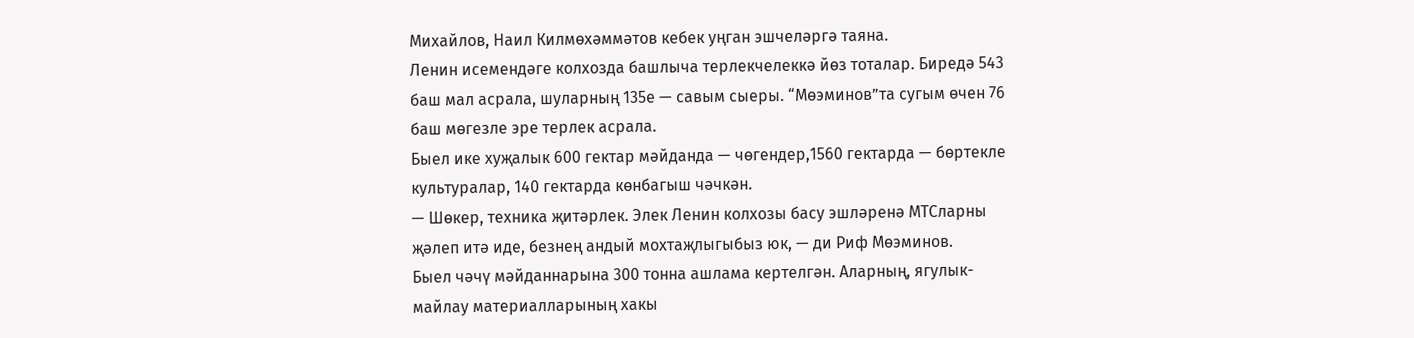Михайлов, Наил Килмөхәммәтов кебек уңган эшчеләргә таяна.
Ленин исемендәге колхозда башлыча терлекчелеккә йөз тоталар. Биредә 543 баш мал асрала, шуларның 135е — савым сыеры. “Мөэминов”та сугым өчен 76 баш мөгезле эре терлек асрала.
Быел ике хуҗалык 600 гектар мәйданда — чөгендер,1560 гектарда — бөртекле культуралар, 140 гектарда көнбагыш чәчкән.
— Шөкер, техника җитәрлек. Элек Ленин колхозы басу эшләренә МТСларны җәлеп итә иде, безнең андый мохтаҗлыгыбыз юк, — ди Риф Мөэминов.
Быел чәчү мәйданнарына 300 тонна ашлама кертелгән. Аларның, ягулык-майлау материалларының хакы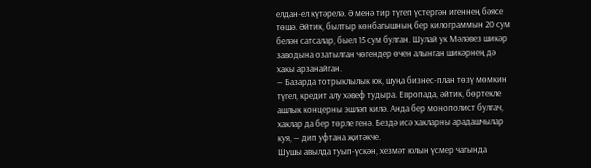елдан-ел күтәрелә. Ә менә тир түгеп үстергән игеннең бәясе төшә. Әйтик, былтыр көнбагышның бер килограммын 20 сум белән сатсалар, быел 15 сум булган. Шулай ук Мәләвез шикәр заводына озатылган чөгендер өчен алынган шикәрнең дә хакы арзанайган.
— Базарда тотрыклылык юк, шуңа бизнес-план төзү мөмкин түгел, кредит алу хәвеф тудыра. Европада, әйтик, бөртекле ашлык концерны эшләп килә. Анда бер монополист булгач, хаклар да бер төрле генә. Бездә исә хакларны арадашчылар куя, — дип уфтана җитәкче.
Шушы авылда туып-үскән, хезмәт юлын үсмер чагында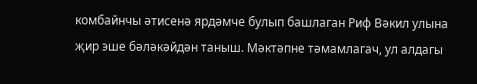комбайнчы әтисенә ярдәмче булып башлаган Риф Вәкил улына җир эше бәләкәйдән таныш. Мәктәпне тәмамлагач, ул алдагы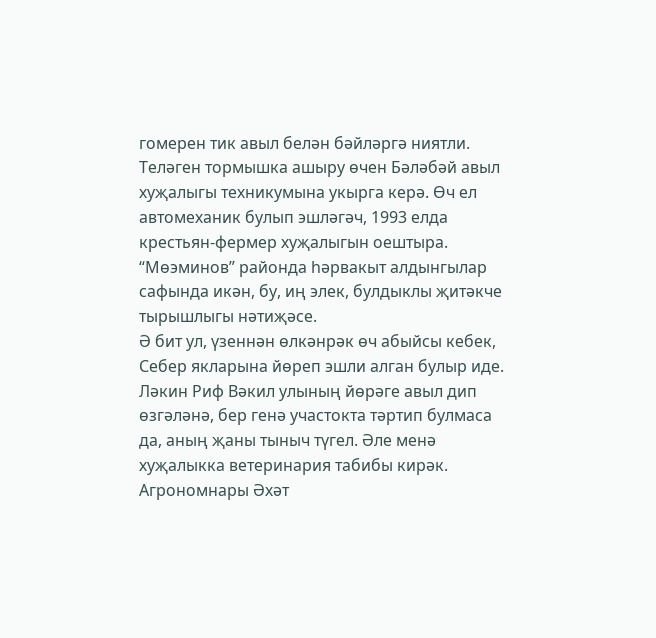гомерен тик авыл белән бәйләргә ниятли. Теләген тормышка ашыру өчен Бәләбәй авыл хуҗалыгы техникумына укырга керә. Өч ел автомеханик булып эшләгәч, 1993 елда крестьян-фермер хуҗалыгын оештыра. “Мөэминов” районда һәрвакыт алдынгылар сафында икән, бу, иң элек, булдыклы җитәкче тырышлыгы нәтиҗәсе.
Ә бит ул, үзеннән өлкәнрәк өч абыйсы кебек, Себер якларына йөреп эшли алган булыр иде. Ләкин Риф Вәкил улының йөрәге авыл дип өзгәләнә, бер генә участокта тәртип булмаса да, аның җаны тыныч түгел. Әле менә хуҗалыкка ветеринария табибы кирәк. Агрономнары Әхәт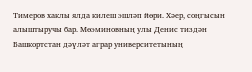Тимеров хаклы ялда килеш эшләп йөри. Хәер, соңгысын алыштыручы бар. Мөэминовның улы Денис тиздән Башкортстан дәүләт аграр университетының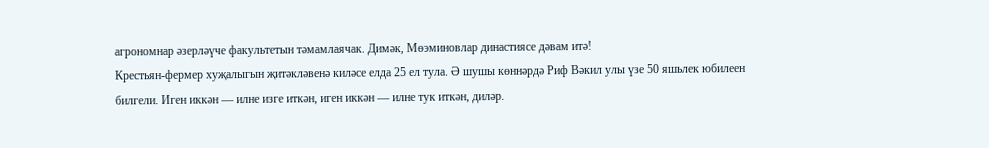агрономнар әзерләүче факультетын тәмамлаячак. Димәк, Мөэминовлар династиясе дәвам итә!
Крестьян-фермер хуҗалыгын җитәкләвенә киләсе елда 25 ел тула. Ә шушы көннәрдә Риф Вәкил улы үзе 50 яшьлек юбилеен билгели. Иген иккән — илне изге иткән, иген иккән — илне тук иткән, диләр.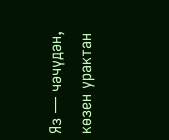Яз — чәчүдән, көзен урактан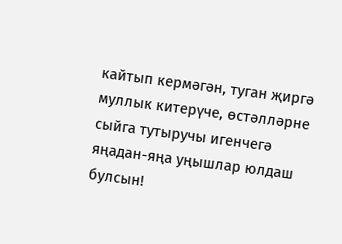кайтып кермәгән, туган җиргә муллык китерүче, өстәлләрне сыйга тутыручы игенчегә яңадан-яңа уңышлар юлдаш булсын!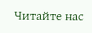Читайте нас